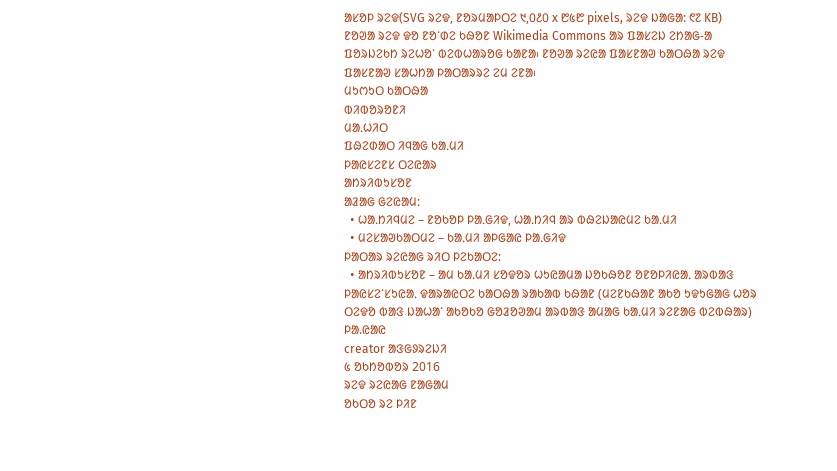ᱟᱥᱚᱞ ᱨᱮᱫ(SVG ᱨᱮᱫ, ᱱᱚᱨᱢᱟᱞᱛᱮ ᱑,᱐᱒᱐ x ᱘᱕᱘ pixels, ᱨᱮᱫ ᱡᱟᱜᱟ: ᱖᱗ KB)
ᱱᱚᱣᱟ ᱨᱮᱫ ᱫᱚ ᱱᱚᱸᱰᱮ ᱠᱷᱚᱱ Wikimedia Commons ᱟᱨ ᱯᱟᱥᱮᱡ ᱮᱴᱟᱜ-ᱟ ᱯᱚᱨᱡᱮᱠᱴ ᱨᱮᱦᱚᱸ ᱵᱮᱵᱦᱟᱨᱚᱜ ᱠᱟᱱᱟ᱾ ᱱᱚᱣᱟ ᱨᱮᱭᱟ ᱯᱟᱥᱱᱟᱣ ᱠᱟᱛᱷᱟ ᱨᱮᱫ ᱯᱟᱥᱱᱟᱣ ᱥᱟᱦᱴᱟ ᱞᱟᱛᱟᱨᱨᱮ ᱮᱢ ᱮᱱᱟ᱾
ᱢᱩᱬᱩᱛ ᱠᱟᱛᱷᱟ
ᱵᱤᱵᱚᱨᱚᱱᱤ
ᱢᱟᱹᱦᱤᱛ
ᱯᱷᱮᱰᱟᱛ ᱤᱧᱟᱜ ᱠᱟᱹᱢᱤ
ᱞᱟᱭᱥᱮᱱᱥ ᱛᱮᱭᱟᱨ
ᱟᱴᱨᱤᱵᱩᱥᱚᱱ
ᱟᱲᱟᱜ ᱜᱮᱭᱟᱢ:
  • ᱦᱟᱹᱴᱤᱧᱢᱮ – ᱱᱚᱠᱚᱞ ᱞᱟᱹᱜᱤᱫ, ᱦᱟᱹᱴᱤᱧ ᱟᱨ ᱵᱷᱮᱡᱟᱭᱢᱮ ᱠᱟᱹᱢᱤ
  • ᱢᱮᱥᱟᱣᱠᱟᱛᱢᱮ – ᱠᱟᱹᱢᱤ ᱟᱞᱜᱟᱭ ᱞᱟᱹᱜᱤᱫ
ᱞᱟᱛᱟᱨ ᱨᱮᱭᱟᱜ ᱨᱤᱛ ᱞᱮᱠᱟᱛᱮ:
  • ᱟᱴᱨᱤᱵᱩᱥᱚᱱ – ᱟᱢ ᱠᱟᱹᱢᱤ ᱥᱚᱫᱚᱨ ᱦᱩᱭᱟᱢᱟ ᱡᱚᱠᱷᱚᱱ ᱚᱱᱚᱞᱤᱭᱟᱹ ᱟᱨᱵᱟᱝ ᱞᱟᱭᱥᱮᱸᱥᱩᱭᱟᱹ ᱫᱟᱨᱟᱭᱛᱮ ᱠᱟᱛᱷᱟ ᱨᱟᱠᱟᱵ ᱠᱷᱟᱱ (ᱢᱮᱱᱠᱷᱟᱱ ᱟᱠᱚ ᱩᱫᱩᱜᱟᱜ ᱦᱚᱨ ᱛᱮᱫᱚ ᱵᱟᱝ ᱡᱟᱦᱟᱸ ᱟᱠᱚᱠᱚ ᱜᱚᱲᱚᱣᱟᱢ ᱟᱨᱵᱟᱝ ᱟᱢᱟᱜ ᱠᱟᱹᱢᱤ ᱨᱮᱱᱟᱜ ᱵᱮᱵᱷᱟᱨ)
ᱞᱟ.ᱭᱟᱭ
creator ᱟᱝᱜᱽᱨᱮᱡᱤ
᱕ ᱚᱠᱴᱚᱵᱚᱨ 2016
ᱨᱮᱫ ᱨᱮᱭᱟᱜ ᱱᱟᱜᱟᱢ
ᱚᱠᱛᱚ ᱨᱮ ᱞᱤᱱ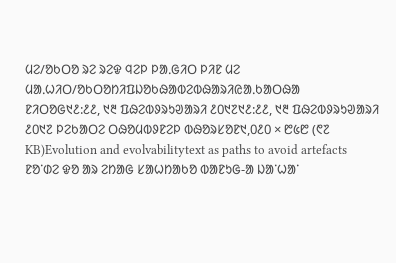ᱢᱮ/ᱚᱠᱛᱚ ᱨᱮ ᱨᱮᱫ ᱧᱮᱞ ᱞᱟᱹᱜᱤᱛ ᱞᱤᱱ ᱢᱮ
ᱢᱟᱹᱦᱤᱛ/ᱚᱠᱛᱚᱴᱤᱯᱡᱚᱠᱷᱟᱵᱮᱵᱷᱟᱨᱤᱭᱟᱹᱠᱟᱛᱷᱟ
ᱱᱤᱛᱚᱜ᱑᱒:᱒᱒, ᱑᱓ ᱯᱷᱮᱵᱽᱨᱩᱣᱟᱨᱤ ᱒᱐᱑᱗᱑᱒:᱒᱒, ᱑᱓ ᱯᱷᱮᱵᱽᱨᱩᱣᱟᱨᱤ ᱒᱐᱑᱗ ᱞᱮᱠᱟᱛᱮ ᱛᱷᱚᱢᱵᱽᱱᱮᱞ ᱵᱷᱚᱨᱥᱚᱱ᱑,᱐᱒᱐ × ᱘᱕᱘ (᱖᱗ KB)Evolution and evolvabilitytext as paths to avoid artefacts
ᱱᱚᱸᱰᱮ ᱫᱚ ᱟᱨ ᱮᱴᱟᱜ ᱥᱟᱦᱴᱟᱠᱚ ᱵᱟᱱᱩᱜ-ᱟ ᱡᱟᱸᱦᱟᱸ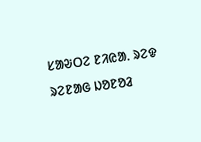ᱥᱟᱶᱛᱮ ᱱᱤᱭᱟᱹ ᱨᱮᱫ ᱨᱮᱱᱟᱜ ᱡᱚᱱᱚᱲ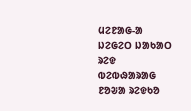ᱢᱮᱱᱟᱜ-ᱟ
ᱡᱮᱜᱮᱛ ᱡᱟᱠᱟᱛ ᱨᱮᱫ ᱵᱮᱵᱷᱟᱨᱟᱜ
ᱱᱚᱶᱟ ᱨᱮᱫᱠᱚ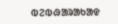ᱵᱮᱵᱷᱟᱨᱟᱠᱟᱫ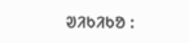ᱣᱤᱠᱤᱠᱚ :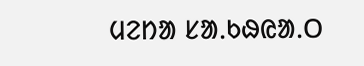ᱢᱮᱴᱟ ᱥᱟᱹᱠᱷᱭᱟᱹᱛ